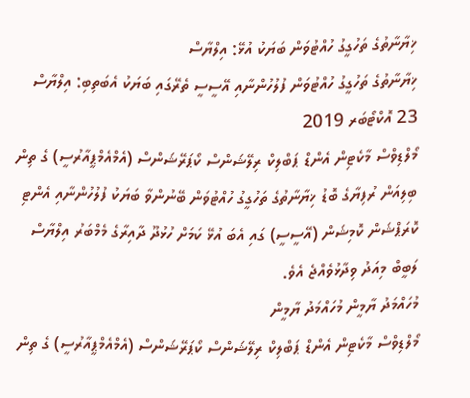ޚިޔާނާތުގެ ތަހުގީގު ހުއްޓުވަން ބަޔަކު އުޅޭ: އިލްޔާސް
ޚިޔާނާތުގެ ތަހުގީގު ހުއްޓުވަން ފުލުހުންނާއި އޭސީސީ ތެރޭގައި ބަޔަކު އެބަތިބި: އިލްޔާސް
23 އޮކްޓޯބަރ 2019
މޯލްޑިވްސް މާކެޓިން އެންޑް ޕަބްލިކް ރިލޭޝަންސް ކޯޕަރޭޝަންސް (އެމްއެމްޕީއާރުސީ) ގެ ތިން ބިލިއަން ރުފިޔާގެ ބޮޑު ޚިޔާނާތުގެ ތަހުގީގު ހުއްޓުވަން ބޭނުންވާ ބަޔަކު ފުލުހުންނާއި އެންޓި ކޮރަޕްޝަން ކޮމިޝަން (އޭސީސީ) ގައި އެބަ އުޅޭ ކަމަށް ހުޅުދޫ ދާއިރާގެ މެމްބަރު އިލްޔާސް ލަބީބް މިއަދު ވިދާޅުވެއްޖެ އެވެ.
މުހައްމަދު ޔާމީން މުހައްމަދު ޔާމީން
މޯލްޑިވްސް މާކެޓިން އެންޑް ޕަބްލިކް ރިލޭޝަންސް ކޯޕަރޭޝަންސް (އެމްއެމްޕީއާރުސީ) ގެ ތިން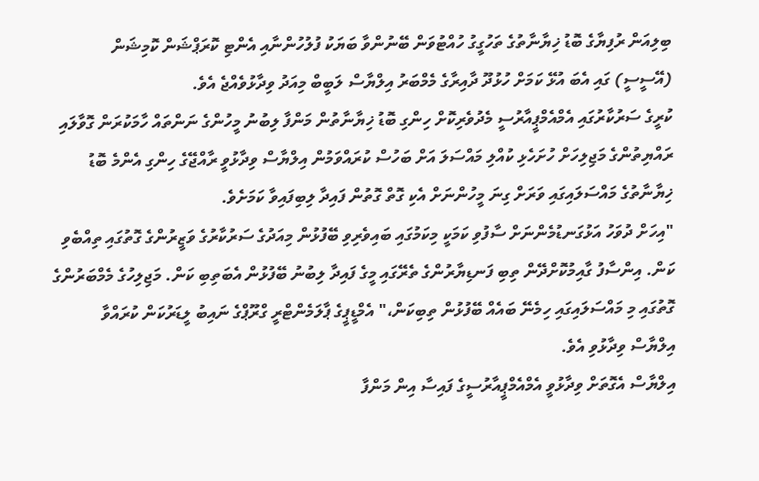ބިލިއަން ރުފިޔާގެ ބޮޑު ޚިޔާނާތުގެ ތަހުގީގު ހުއްޓުވަން ބޭނުންވާ ބަޔަކު ފުލުހުންނާއި އެންޓި ކޮރަޕްޝަން ކޮމިޝަން (އޭސީސީ) ގައި އެބަ އުޅޭ ކަމަށް ހުޅުދޫ ދާއިރާގެ މެމްބަރު އިލްޔާސް ލަބީބް މިއަދު ވިދާޅުވެއްޖެ އެވެ.
ކުރީގެ ސަރުކާރުގައި އެމްއެމްޕީއާރުސީ މެދުވެރިކޮށް ހިންގި ބޮޑު ޚިޔާނާތުން މަންފާ ލިބުނު މީހުންގެ ނަންތައް ހާމަކުރަން ގޮވާލައި ރައްޔިތުންގެ މަޖިލިހަށް ހުށަހެޅި ކުއްލި މައްސަލަ އަށް ބަހުސް ކުރައްވަމުން އިލްޔާސް ވިދާޅުވީ ރާއްޖޭގެ ހިންގި އެންމެ ބޮޑު ޚިޔާނާތުގެ މައްސަލައިގައި ވަރަށް ގިނަ މީހުންނަށް އެކި ގޮތް ގޮތުން ފައިދާ ލިބިފައިވާ ކަމަށެވެ.
"އިހަށް ދުވަހު އަޅުގަނޑުމެންނަށް ސާފުވި ކަމަކީ މިކަމުގައި ބައިވެރިވި ބޭފުޅުން މިއަދުގެ ސަރުކާރުގެ ވަޒީރުންގެ ގޮތުގައި ތިއްބެވި ކަން. އިންސާފު ގާއިމުކޮށްދޭން ތިބި ފަނޑިޔާރުންގެ ތެރޭގައި މީގެ ފައިދާ ލިބުނު ބޭފުޅުން އެބަތިބި ކަން. މަޖިލިހުގެ މެމްބަރުންގެ ގޮތުގައި މި މައްސަލައިގައި ހިމެނޭ ބައެއް ބޭފުޅުން ތިބިކަން،" އެމްޑީޕީގެ ޕާލަމެންޓްރީ ގްރޫޕްގެ ނައިބު ލީޑަރުކަން ކުރައްވާ އިލްޔާސް ވިދާޅުވި އެވެ.
އިލްޔާސް އެގޮތަށް ވިދާޅުވީ އެމްއެމްޕީއާރުސީގެ ފައިސާ އިން މަންފާ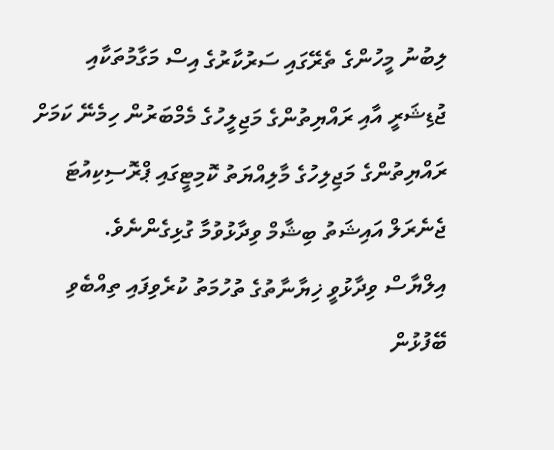ލިބުނު މީހުންގެ ތެރޭގައި ސަރުކާރުގެ އިސް މަގާމުތަކާއި ޖުޑިޝަރީ އާއި ރައްޔިތުންގެ މަޖިލީހުގެ މެމްބަރުން ހިމެނޭ ކަމަށް ރައްޔިތުންގެ މަޖިލިހުގެ މާލިއްޔަތު ކޮމިޓީގައި ޕްރޮސިކިއުޓަ ޖެނެރަލް އައިޝަތު ބިޝާމް ވިދާޅުވުމާ ގުޅިގެންނެވެ.
އިލްޔާސް ވިދާޅުވީ ޚިޔާނާތުގެ ތުހުމަތު ކުރެވިފައި ތިއްބެވި ބޭފުޅުން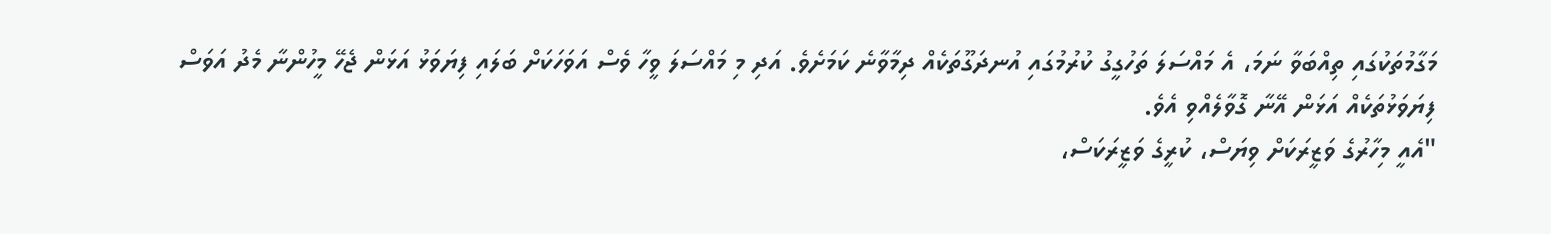މަގާމުތަކުގައި ތިއްބަވާ ނަމަ، އެ މައްސަލަ ތަހުގީގު ކުރުމުގައި އުނދަގޫތަކެއް ދިމާވާނެ ކަމަށެވެ. އަދި މި މައްސަލަ ވީހާ ވެސް އަވަހަކަށް ބަލައި ފިޔަވަޅު އަޅަން ޖެހޭ މީހުންނާ މެދު އަވަސް ފިޔަވަޅުތަކެއް އަޅަން އޭނާ ގޮވާލެއްވި އެވެ.
"އެއީ މިހާރުގެ ވަޒީރަކަށް ވިޔަސް، ކުރީގެ ވަޒީރަކަސް،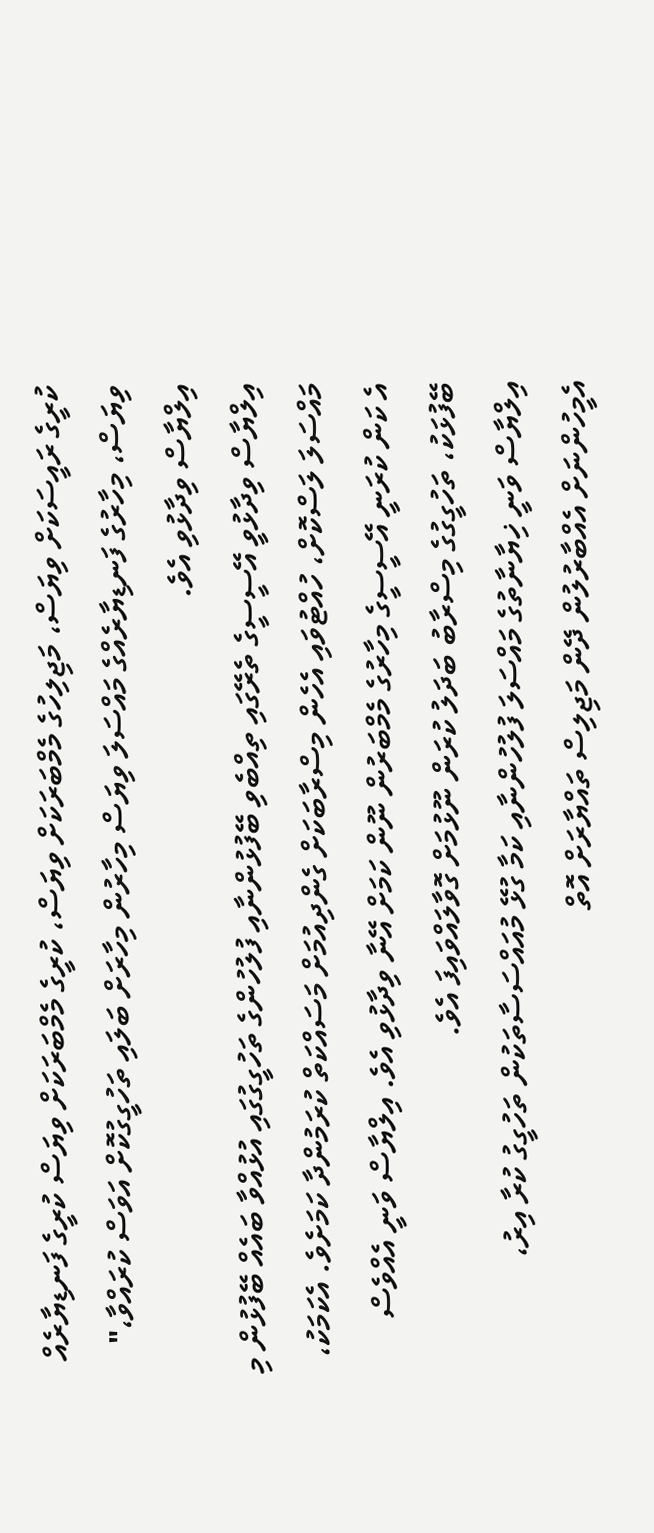ކުރީގެ ރައީސަކަށް ވިޔަސް، މަޖިލިހުގެ މެމްބަރަކަށް ވިޔަސް، ކުރީގެ މެމްބަރަކަށް ވިޔަސް ކުރީގެ ފަނޑިޔާރެއް ވިޔަސް، މިހާރުގެ ފަނޑިޔާރެއްގެ މައްސަލަ ވިޔަސް މިހާރުން މިހާރަށް ބަލައި ތަހުގީގުކޮށް އަވަސް ކުރައްވާ،" އިލްޔާސް ވިދާޅުވި އެވެ.
އިލްޔާސް ވިދާޅުވީ އޭސީސީގެ ތެރޭގައި ތިއްބެވި ބޭފުޅުންނާއި ފުލުހުންގެ ތަހުގީގުގައި އުޅުއްވާ ބައެއް ބޭފުޅުން މި މައްސަލަ ލަސްކޮށް، ހުއްޓުވައި އެހެން މިސްރާބަކަށް ގެންދިއުމަށް މަސައްކަތް ކުރަމުންދާ ކަމަށެވެ. އެކަމަކު، އެ ކަން ކުރަނީ އޭސީސީގެ މިހާރުގެ މެމްބަރުން ނޫން ކަމަށް އޭނާ ވިދާޅުވި އެވެ. އިލްޔާސް ވަނީ އެއްވެސް ބޭފުޅަކު، ތަހުގީގުގެ މިސްރާބު ބަދަލު ކުރަން ނޫޅުމަށް ގޮވާލައްވައިފަ އެވެ.
އިލްޔާސް ވަނީ ޚިޔާނާތުގެ މައްސަލަ ފުލުހުންނާއި ކަމާ ގުޅޭ މުއައްސަސާތަކުން ތަހުގީގު ކުރާ އިރު، އެމީހުންނަށް އެއްބާރުލުން ދޭން މަޖިލިސް ތައްޔާރަށް އޮތް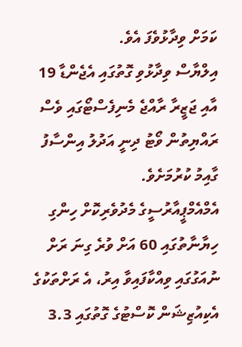ކަމަށް ވިދާޅުވެފަ އެވެ.
އިލްޔާސް ވިދާޅުވި ގޮތުގައި އެޖެންޑާ 19 އާއި ޖަޒީރާ ރާއްޖެ މެނިފެސްޓޯގައި ވެސް ރައްޔިތުން ވޯޓު ދިނީ އަދުލު އިންސާފު ގާއިމު ކުރުމަށެވެ.
އެމްއެމްޕީއާރުސީގެ މެދުވެރިކޮށް ހިންގި ހިޔާނާތުގައި 60 އަށް ވުރެ ގިނަ ރަށް ނުއަގުގައި ވިއްކާފައިވާ އިރު، އެ ރަށްތަކުގެ އެކިއުޒިޝަން ކޮސްޓުގެ ގޮތުގައި 3.3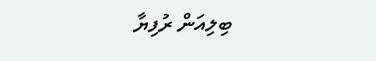ބިލިއަން ރުފިޔާ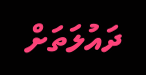ދައުލަތަށް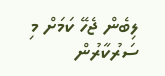ލިބެން ޖެހޭ ކަމަށް މި ސަރުކާރުން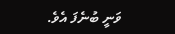ވަނީ ބުނެފަ އެވެ.